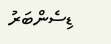ޑިސެންބަރު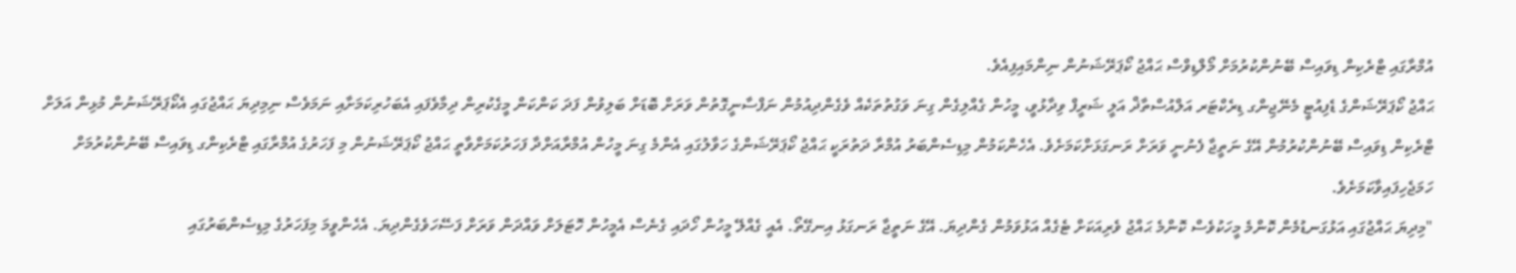އުމްރާގައި ޓްރެކިން ޑިވައިސް ބޭނުންކުރުމަށް މޯލްޑިވްސް ޙައްޖު ކޯޕަރޭޝަނުން ނިންމައިފިއެވެ.
ޙައްޖު ކޯޕަރޭޝަންގެ ޑެފިއުޓީ މެނޭޖިންގ ޑިރެކްޓަރ އަލްއުސްތާޛް އަލީ ޝަރީފް ވިދާޅުވީ، މީހުން ގެއްލިގެން ގިނަ ވަގުތުތަކެއް ވެގެންދިއުމުން ނަފްސާނީގޮތުން ވަރަށް ބޮޑަށް ބަލިވުން ފަދަ ކަންކަން މީގެކުރިން ދިމާވެފައި އެބަހުރިކަމަށާއި ނަމަވެސް ނިމިދިޔަ ޙައްޖުގައި އެކޯޕަރޭޝަނުން މުޅިން އަލަށް ޓްރެކިން ޑިވައިސް ބޭނުންކުރުމުން އޭގެ ނަތީޖާ ފެނުނީ ވަރަށް ރަނގަޅަށްކަމަށެވެ. އެހެންކަމުން މިޑިސެންބަރު އުމްރާ ދަތުރަކީ ޙައްޖު ކޯޕަރޭޝަންގެ ހަވާލުގައި އެންމެ ގިނަ މީހުން އުމްރާއަށްދާ ފަހަރުކަމަށްވާތީ ޙައްޖު ކޯޕަރޭޝަނުން މި ފަހަރުގެ އުމްރާގައި ޓްރެކިންގ ޑިވައިސް ބޭނުންކުރުމަށް ހަމަޖެހިފައިވާކަމަށެވެ.
"މިދިޔަ ޙައްޖުގައި އަޅުގަނޑުމެން ކޮންމެ މީހަކުވެސް ކޮންމެ ޙައްޖު ވެރިއަކަށް ޓެގެއް އަޅުވަމުން ގެންދިޔަ. އޭގެ ނަތީޖާ ރަނގަޅު އިނގޭތޯ. އެއީ ގެއްލޭ މީހުން ހޯދައި ގެނެސް އެމީހުން ހޮޓަލަށް ވައްދަން ވަރަށް ފަސޭހަވެގެންދިޔަ. އެހެންވީމަ މިފަހަރުގެ މިޑިސެންބަރުގައި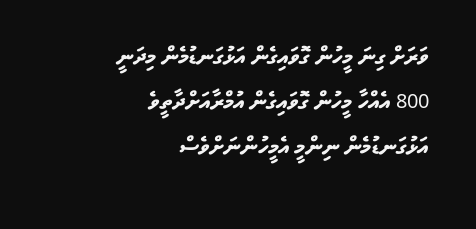ވަރަށް ގިނަ މީހުން ގޮވައިގެން އަޅުގަނޑުމެން މިދަނީ 800 އެއްހާ މީހުން ގޮވައިގެން އުމްރާއަށްދާތީވެ އަޅުގަނޑުމެން ނިންމީ އެމީހުންނަށްވެސް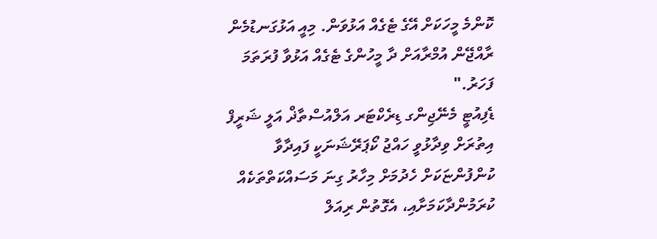ކޮންމެ މީހަކަށް އޭގެ ޓެގެއް އަޅުވަން. މިއީ އަޅުގަނޑުމެން ރާއްޖޭން އުމްރާއަށް ދާ މީހުންގެ ޓެގެއް އަޅުވާ ފުރަތަމަ ފަހަރު."
ޑެފިއުޓީ މެނޭޖިންގ ޑިރެކްޓަރ އަލްއުސްތާޛް އަލީ ޝަރީފް އިތުރަށް ވިދާޅުވީ ހައްޖު ކޯޕަރޭޝަނަކީ ފައިދާވާ ކުންފުންޏަކަށް ހެދުމަށް މިހާރު ގިނަ މަސައްކަތްތަކެއް ކުރަމުންދާކަމަށާއި، އެގޮތުން ރިއަލް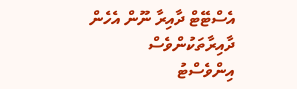އެސްޓޭޓް ދާއިރާ ނޫން އެހެން ދާއިރާތަކުންވެސް އިންވެސްޓު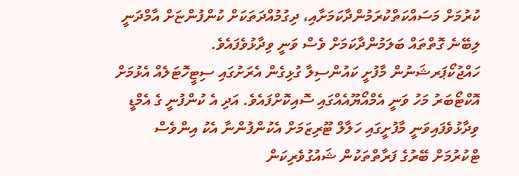ކުރުމަށް މަސައްކަތްކުރަމުންދާކަމަށާއި، ދިގުމުއްދަތަކަށް ކުންފުންޏަށް އާމްދަނީ ލިބޭނެ ގޮތްތައް ބަލަމުންދާކަމަށް ވެސް ވަނީ ވިދާޅުވެފައެވެ.
ހައްޖުކޯޕަރޝަނުން މާފުށީ ކައުންސިލާ ގުޅިގެން އެރަށުގައި ސިޓީހޮޓަލެއް އެޅުމަށް އޮކްޓޯބަރު މަހު ވަނީ އެމްއޯޔޫއެއްގައި ސޮއިކޮށްފައެވެ. އަދި އެ ކުންފުނީ ގެ އެމްޑީ ވިދާޅުވެފައިވަނީ މާފުށީގައި ހަލާލް ޓޫރިޒަމަށް އެކުންފުންނާ އެކު އިންވެސް ޓްކުރުމަށް ބޭރުގެ ފަރާތްތަކުން ޝައުގުވެރިކަން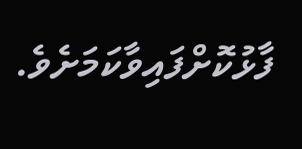ފާޅުކޮށްފައިވާކަމަށެވެ.